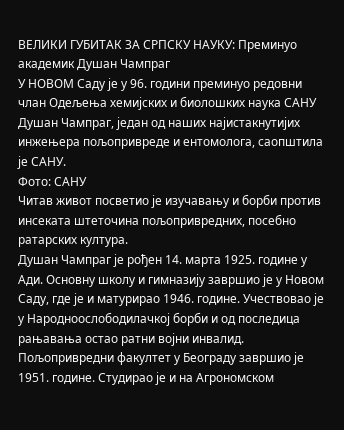ВЕЛИКИ ГУБИТАК ЗА СРПСКУ НАУКУ: Преминуо академик Душан Чампраг
У НОВОМ Саду је у 96. години преминуо редовни члан Одељења хемијских и биолошких наука САНУ Душан Чампраг, један од наших најистакнутијих инжењера пољопривреде и ентомолога, саопштила је САНУ.
Фото: САНУ
Читав живот посветио је изучавању и борби против инсеката штеточина пољопривредних, посебно ратарских култура.
Душан Чампраг је рођен 14. марта 1925. године у Ади. Основну школу и гимназију завршио је у Новом Саду, где је и матурирао 1946. године. Учествовао је у Народноослободилачкој борби и од последица рањавања остао ратни војни инвалид.
Пољопривредни факултет у Београду завршио је 1951. године. Студирао је и на Агрономском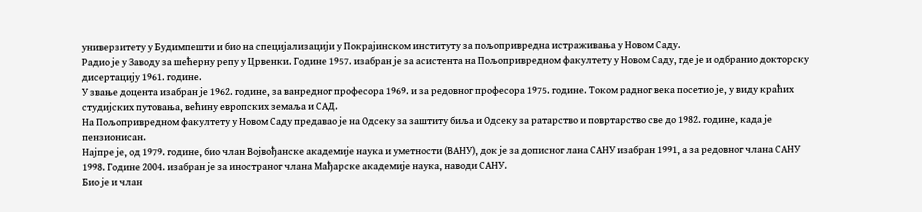универзитету у Будимпешти и био на специјализацији у Покрајинском институту за пољопривредна истраживања у Новом Саду.
Радио је у Заводу за шећерну репу у Црвенки. Године 1957. изабран је за асистента на Пољопривредном факултету у Новом Саду, где је и одбранио докторску дисертацију 1961. године.
У звање доцента изабран је 1962. године, за ванредног професора 1969. и за редовног професора 1975. године. Током радног века посетио је, у виду краћих студијских путовања, већину европских земаља и САД.
На Пољопривредном факултету у Новом Саду предавао је на Одсеку за заштиту биља и Одсеку за ратарство и повртарство све до 1982. године, када је пензионисан.
Најпре је, од 1979. године, био члан Војвођанске академије наука и уметности (ВАНУ), док је за дописног лана САНУ изабран 1991, а за редовног члана САНУ 1998. Године 2004. изабран је за иностраног члана Мађарске академије наука, наводи САНУ.
Био је и члан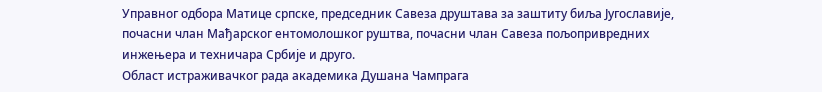Управног одбора Матице српске, председник Савеза друштава за заштиту биља Југославије, почасни члан Мађарског ентомолошког руштва, почасни члан Савеза пољопривредних инжењера и техничара Србије и друго.
Област истраживачког рада академика Душана Чампрага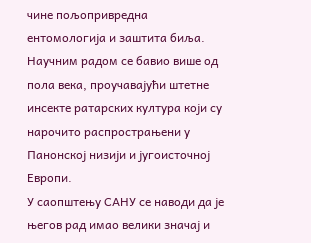чине пољопривредна ентомологија и заштита биља. Научним радом се бавио више од пола века, проучавајући штетне инсекте ратарских култура који су нарочито распрострањени у Панонској низији и југоисточној Европи.
У саопштењу САНУ се наводи да је његов рад имао велики значај и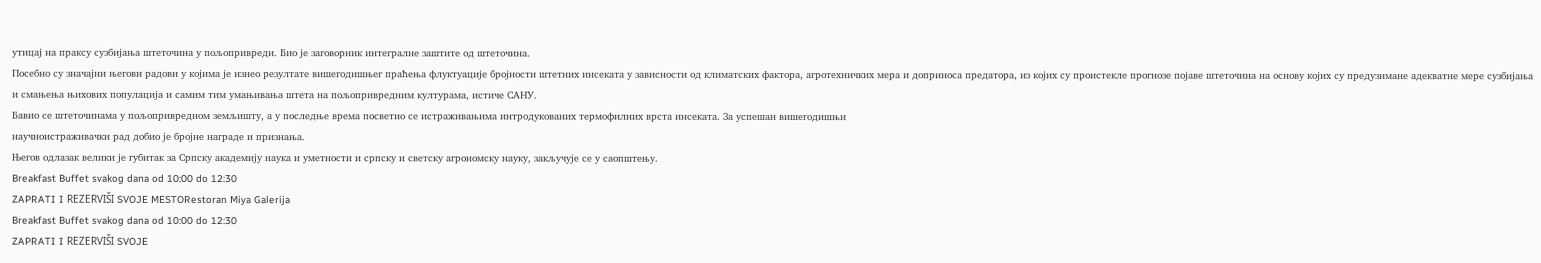утицај на праксу сузбијања штеточина у пољопривреди. Био је заговорник интегралне заштите од штеточина.
Посебно су значајни његови радови у којима је изнео резултате вишегодишњег праћења флуктуације бројности штетних инсеката у зависности од климатских фактора, агротехничких мера и доприноса предатора, из којих су проистекле прогнозе појаве штеточина на основу којих су предузимане адекватне мере сузбијања и смањења њихових популација и самим тим умањивања штета на пољопривредним културама, истиче САНУ.
Бавио се штеточинама у пољопривредном земљишту, а у последње врема посветио се истраживањима интродукованих термофилних врста инсеката. За успешан вишегодишњи
научноистраживачки рад добио је бројне награде и признања.
Његов одлазак велики је губитак за Српску академију наука и уметности и српску и светску агрономску науку, закључује се у саопштењу.
Breakfast Buffet svakog dana od 10:00 do 12:30
ZAPRATI I REZERVIŠI SVOJE MESTORestoran Miya Galerija
Breakfast Buffet svakog dana od 10:00 do 12:30
ZAPRATI I REZERVIŠI SVOJE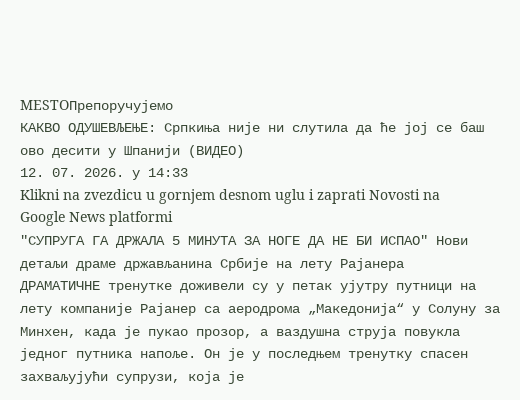MESTOПрепоручујемо
КАКВО ОДУШЕВЉЕЊЕ: Српкиња није ни слутила да ће јој се баш ово десити у Шпанији (ВИДЕО)
12. 07. 2026. у 14:33
Klikni na zvezdicu u gornjem desnom uglu i zaprati Novosti na Google News platformi
"СУПРУГА ГА ДРЖАЛА 5 МИНУТА ЗА НОГЕ ДА НЕ БИ ИСПАО" Нови детаљи драме држављанина Србије на лету Рајанера
ДРАМАТИЧНЕ тренутке доживели су у петак ујутру путници на лету компаније Рајанер са аеродрома „Македонија“ у Солуну за Минхен, када је пукао прозор, а ваздушна струја повукла једног путника напоље. Он је у последњем тренутку спасен захваљујући супрузи, која је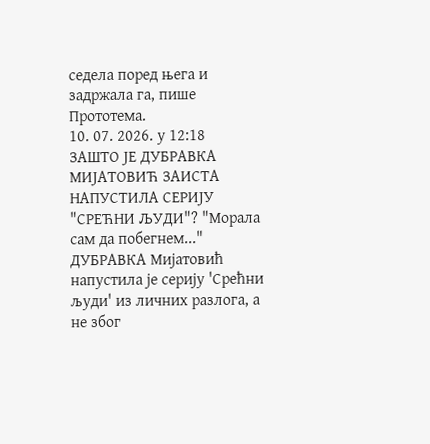седела поред њега и задржала га, пише Прототема.
10. 07. 2026. у 12:18
ЗАШТО ЈЕ ДУБРАВКА МИЈАТОВИЋ ЗАИСТА НАПУСТИЛА СЕРИЈУ "СРЕЋНИ ЉУДИ"? "Морала сам да побегнем..."
ДУБРАВКА Мијатовић напустила је серију 'Срећни људи' из личних разлога, а не због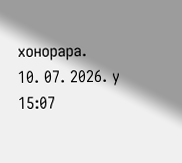хонорара.
10. 07. 2026. у 15:07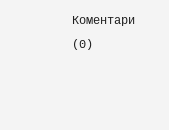Коментари (0)